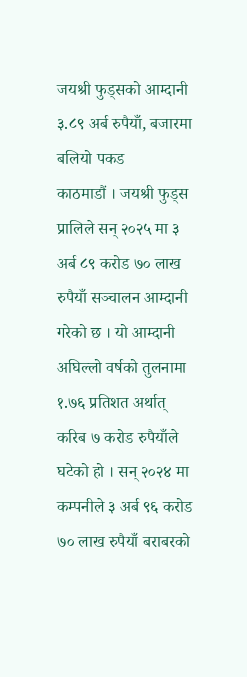जयश्री फुड्सको आम्दानी ३.८९ अर्ब रुपैयाँ, बजारमा बलियो पकड
काठमाडौं । जयश्री फुड्स प्रालिले सन् २०२५ मा ३ अर्ब ८९ करोड ७० लाख रुपैयाँ सञ्चालन आम्दानी गरेको छ । यो आम्दानी अघिल्लो वर्षको तुलनामा १.७६ प्रतिशत अर्थात् करिब ७ करोड रुपैयाँले घटेको हो । सन् २०२४ मा कम्पनीले ३ अर्ब ९६ करोड ७० लाख रुपैयाँ बराबरको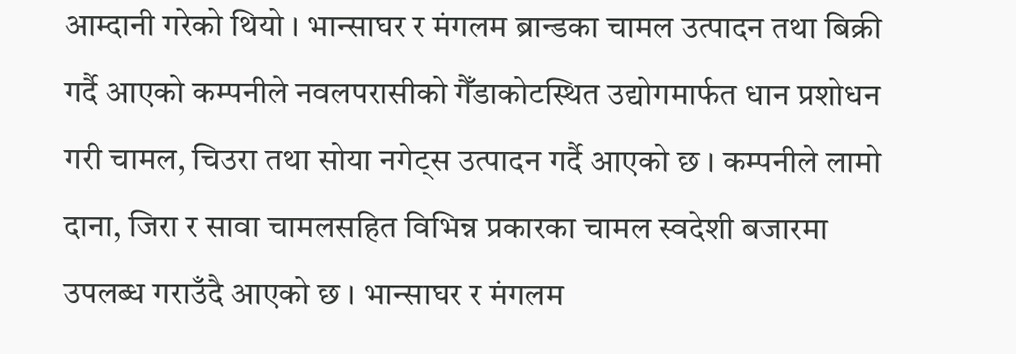आम्दानी गरेको थियो । भान्साघर र मंगलम ब्रान्डका चामल उत्पादन तथा बिक्री गर्दै आएको कम्पनीले नवलपरासीको गैँडाकोटस्थित उद्योगमार्फत धान प्रशोधन गरी चामल, चिउरा तथा सोया नगेट्स उत्पादन गर्दै आएको छ । कम्पनीले लामो दाना, जिरा र सावा चामलसहित विभिन्न प्रकारका चामल स्वदेशी बजारमा उपलब्ध गराउँदै आएको छ । भान्साघर र मंगलम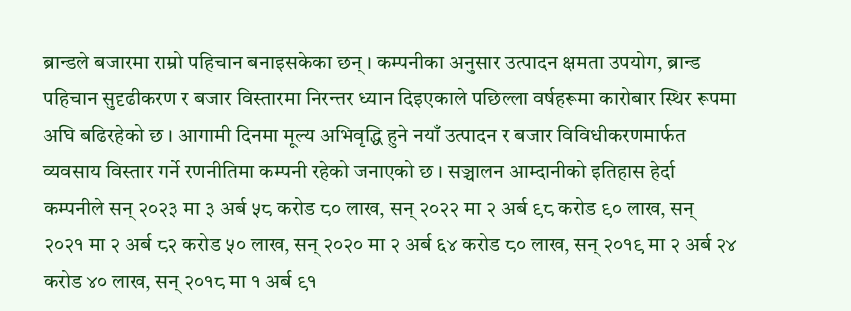ब्रान्डले बजारमा राम्रो पहिचान बनाइसकेका छन् । कम्पनीका अनुसार उत्पादन क्षमता उपयोग, ब्रान्ड पहिचान सुदृढीकरण र बजार विस्तारमा निरन्तर ध्यान दिइएकाले पछिल्ला वर्षहरूमा कारोबार स्थिर रूपमा अघि बढिरहेको छ । आगामी दिनमा मूल्य अभिवृद्धि हुने नयाँ उत्पादन र बजार विविधीकरणमार्फत व्यवसाय विस्तार गर्ने रणनीतिमा कम्पनी रहेको जनाएको छ । सञ्चालन आम्दानीको इतिहास हेर्दा कम्पनीले सन् २०२३ मा ३ अर्ब ५८ करोड ८० लाख, सन् २०२२ मा २ अर्ब ९८ करोड ९० लाख, सन् २०२१ मा २ अर्ब ८२ करोड ५० लाख, सन् २०२० मा २ अर्ब ६४ करोड ८० लाख, सन् २०१९ मा २ अर्ब २४ करोड ४० लाख, सन् २०१८ मा १ अर्ब ९१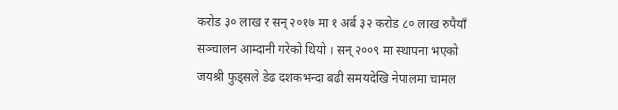करोड ३० लाख र सन् २०१७ मा १ अर्ब ३२ करोड ८० लाख रुपैयाँ सञ्चालन आम्दानी गरेको थियो । सन् २००९ मा स्थापना भएको जयश्री फुड्सले डेढ दशकभन्दा बढी समयदेखि नेपालमा चामल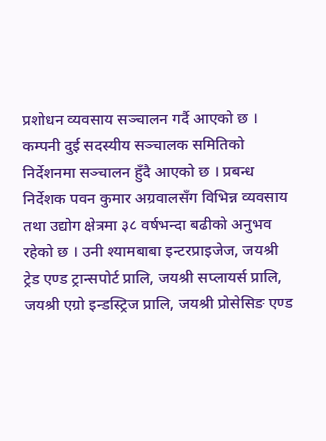प्रशोधन व्यवसाय सञ्चालन गर्दै आएको छ । कम्पनी दुई सदस्यीय सञ्चालक समितिको निर्देशनमा सञ्चालन हुँदै आएको छ । प्रबन्ध निर्देशक पवन कुमार अग्रवालसँग विभिन्न व्यवसाय तथा उद्योग क्षेत्रमा ३८ वर्षभन्दा बढीको अनुभव रहेको छ । उनी श्यामबाबा इन्टरप्राइजेज, जयश्री ट्रेड एण्ड ट्रान्सपोर्ट प्रालि, जयश्री सप्लायर्स प्रालि, जयश्री एग्रो इन्डस्ट्रिज प्रालि, जयश्री प्रोसेसिङ एण्ड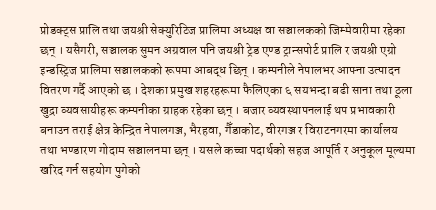प्रोडक्ट्स प्रालि तथा जयश्री सेक्युरिटिज प्रालिमा अध्यक्ष वा सञ्चालकको जिम्मेवारीमा रहेका छन् । यसैगरी, सञ्चालक सुमन अग्रवाल पनि जयश्री ट्रेड एण्ड ट्रान्सपोर्ट प्रालि र जयश्री एग्रो इन्डस्ट्रिज प्रालिमा सञ्चालकको रूपमा आबद्ध छिन् । कम्पनीले नेपालभर आफ्ना उत्पादन वितरण गर्दै आएको छ । देशका प्रमुख शहरहरूमा फैलिएका ६ सयभन्दा बढी साना तथा ठूला खुद्रा व्यवसायीहरू कम्पनीका ग्राहक रहेका छन् । बजार व्यवस्थापनलाई थप प्रभावकारी बनाउन तराई क्षेत्र केन्द्रित नेपालगञ्ज, भैरहवा, गैँडाकोट, वीरगञ्ज र विराटनगरमा कार्यालय तथा भण्डारण गोदाम सञ्चालनमा छन् । यसले कच्चा पदार्थको सहज आपूर्ति र अनुकूल मूल्यमा खरिद गर्न सहयोग पुगेको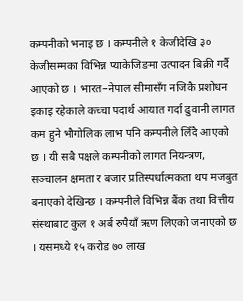कम्पनीको भनाइ छ । कम्पनीले १ केजीदेखि ३० केजीसम्मका विभिन्न प्याकेजिङमा उत्पादन बिक्री गर्दै आएको छ । भारत–नेपाल सीमासँग नजिकै प्रशोधन इकाइ रहेकाले कच्चा पदार्थ आयात गर्दा ढुवानी लागत कम हुने भौगोलिक लाभ पनि कम्पनीले लिँदै आएको छ । यी सबै पक्षले कम्पनीको लागत नियन्त्रण, सञ्चालन क्षमता र बजार प्रतिस्पर्धात्मकता थप मजबुत बनाएको देखिन्छ । कम्पनीले विभिन्न बैंक तथा वित्तीय संस्थाबाट कुल १ अर्ब रुपैयाँ ऋण लिएको जनाएको छ । यसमध्ये १५ करोड ७० लाख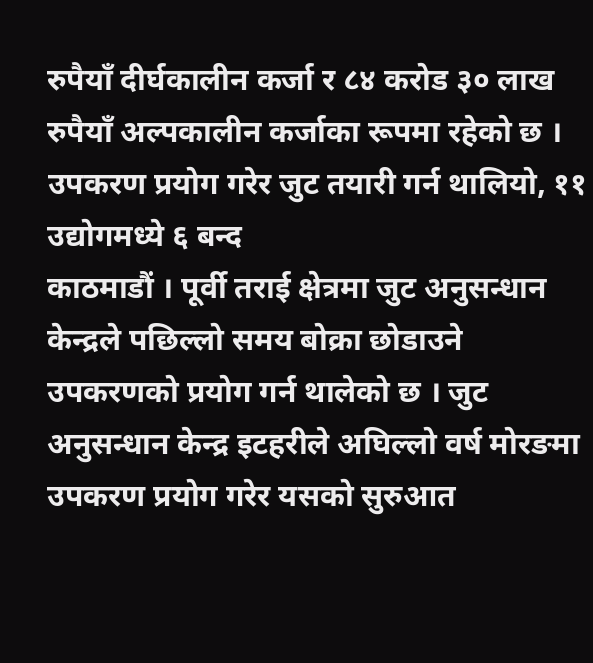रुपैयाँ दीर्घकालीन कर्जा र ८४ करोड ३० लाख रुपैयाँ अल्पकालीन कर्जाका रूपमा रहेको छ ।
उपकरण प्रयोग गरेर जुट तयारी गर्न थालियो, ११ उद्योगमध्ये ६ बन्द
काठमाडौं । पूर्वी तराई क्षेत्रमा जुट अनुसन्धान केन्द्रले पछिल्लो समय बोक्रा छोडाउने उपकरणको प्रयोग गर्न थालेको छ । जुट अनुसन्धान केन्द्र इटहरीले अघिल्लो वर्ष मोरङमा उपकरण प्रयोग गरेर यसको सुरुआत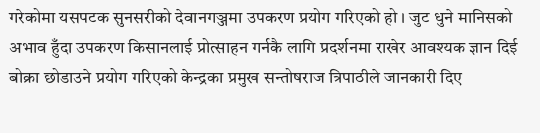गरेकोमा यसपटक सुनसरीको देवानगञ्जमा उपकरण प्रयोग गरिएको हो । जुट धुने मानिसको अभाव हुँदा उपकरण किसानलाई प्रोत्साहन गर्नकै लागि प्रदर्शनमा राखेर आवश्यक ज्ञान दिई बोक्रा छोडाउने प्रयोग गरिएको केन्द्रका प्रमुख सन्तोषराज त्रिपाठीले जानकारी दिए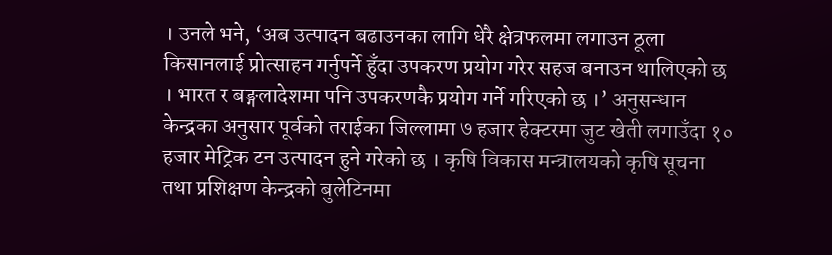। उनले भने, ‘अब उत्पादन बढाउनका लागि धेरै क्षेत्रफलमा लगाउन ठूला किसानलाई प्रोत्साहन गर्नुपर्ने हुँदा उपकरण प्रयोग गरेर सहज बनाउन थालिएको छ । भारत र बङ्गलादेशमा पनि उपकरणकै प्रयोग गर्ने गरिएको छ ।’ अनुसन्धान केन्द्रका अनुसार पूर्वको तराईका जिल्लामा ७ हजार हेक्टरमा जुट खेती लगाउँदा १० हजार मेट्रिक टन उत्पादन हुने गरेको छ । कृषि विकास मन्त्रालयको कृषि सूचना तथा प्रशिक्षण केन्द्रको बुलेटिनमा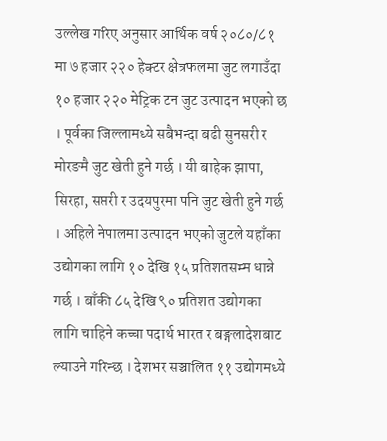उल्लेख गरिए अनुसार आर्थिक वर्ष २०८०/८१ मा ७ हजार २२० हेक्टर क्षेत्रफलमा जुट लगाउँदा १० हजार २२० मेट्रिक टन जुट उत्पादन भएको छ । पूर्वका जिल्लामध्ये सबैभन्दा बढी सुनसरी र मोरङमै जुट खेती हुने गर्छ । यी बाहेक झापा, सिरहा, सप्तरी र उदयपुरमा पनि जुट खेती हुने गर्छ । अहिले नेपालमा उत्पादन भएको जुटले यहाँका उद्योगका लागि १० देखि १५ प्रतिशतसम्म धान्ने गर्छ । बाँकी ८५ देखि ९० प्रतिशत उद्योगका लागि चाहिने कच्चा पदार्थ भारत र बङ्गलादेशबाट ल्याउने गरिन्छ । देशभर सञ्चालित ११ उद्योगमध्ये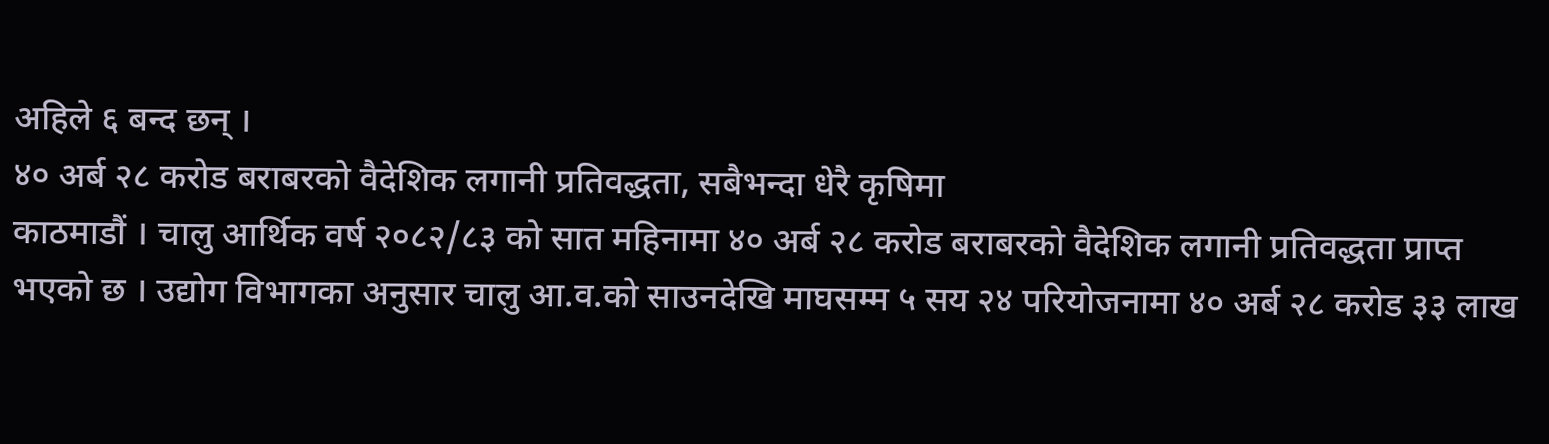अहिले ६ बन्द छन् ।
४० अर्ब २८ करोड बराबरको वैदेशिक लगानी प्रतिवद्धता, सबैभन्दा धेरै कृषिमा
काठमाडौं । चालु आर्थिक वर्ष २०८२/८३ को सात महिनामा ४० अर्ब २८ करोड बराबरको वैदेशिक लगानी प्रतिवद्धता प्राप्त भएको छ । उद्योग विभागका अनुसार चालु आ.व.को साउनदेखि माघसम्म ५ सय २४ परियोजनामा ४० अर्ब २८ करोड ३३ लाख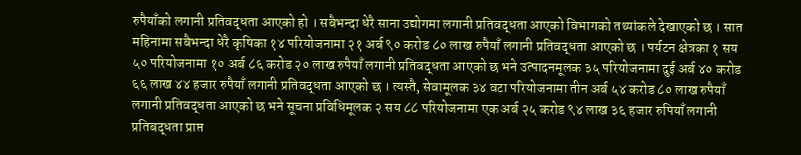रुपैयाँको लगानी प्रतिवद्धता आएको हो । सबैभन्दा धेरै साना उद्योगमा लगानी प्रतिवद्धता आएको विभागको तथ्यांकले देखाएको छ । सात महिनामा सबैभन्दा धेरै कृषिका १४ परियोजनामा २१ अर्ब ९० करोड ८० लाख रुपैयाँ लगानी प्रतिवद्धता आएको छ । पर्यटन क्षेत्रका १ सय ५० परियोजनामा १० अर्ब ८६ करोड २० लाख रुपैयाँ लगानी प्रतिवद्धता आएको छ भने उत्पादनमूलक ३५ परियोजनामा दुई अर्ब ४० करोड ६६ लाख ४४ हजार रुपैयाँ लगानी प्रतिवद्धता आएको छ । त्यस्तै, सेवामूलक ३४ वटा परियोजनामा तीन अर्ब ५४ करोड ८० लाख रुपैयाँ लगानी प्रतिवद्धता आएको छ भने सूचना प्रविधिमूलक २ सय ८८ परियोजनामा एक अर्ब २५ करोड ९४ लाख ३६ हजार रुपियाँ लगानी प्रतिबद्धता प्राप्त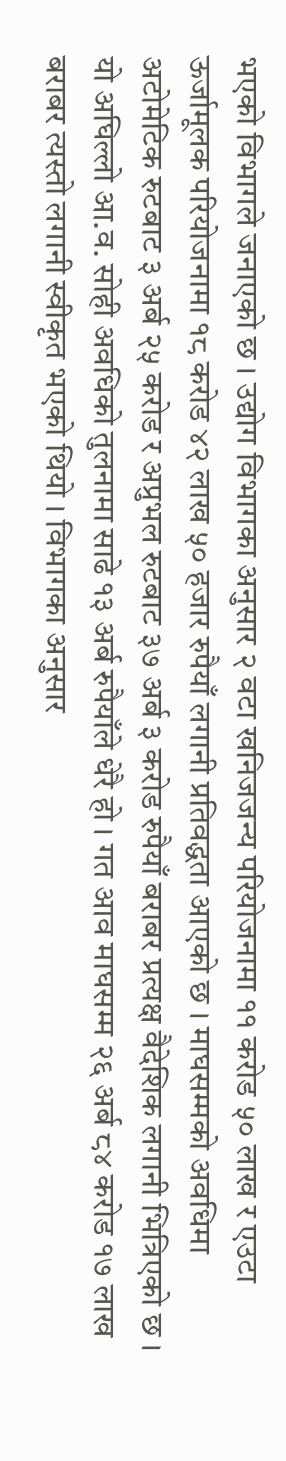भएको विभागले जनाएको छ । उद्योग विभागका अनुसार २ वटा खनिजजन्य परियोजनामा ११ करोड ५० लाख र एउटा ऊर्जामूलक परियोजनामा १८ करोड ४२ लाख ५० हजार रुपैयाँ लगानी प्रतिवद्धता आएको छ । माघसम्मको अवधिमा अटोमेटिक रुटबाट ३ अर्ब २५ करोड र अप्रुभल रुटबाट ३७ अर्ब ३ करोड रुपैयाँ बराबर प्रत्यक्ष वैदेशिक लगानी भित्रिएको छ । यो अघिल्लो आ.व. सोही अवधिको तुलनामा साढे १३ अर्ब रुपैयाँले धेरै हो । गत आव माघसम्म २६ अर्ब ८४ करोड १७ लाख बराबर त्यस्तो लगानी स्वीकृत भएको थियो । विभागका अनुसार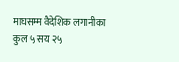माघसम्म वैदेशिक लगानीका कुल ५ सय २५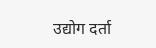उद्योग दर्ता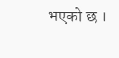भएको छ ।